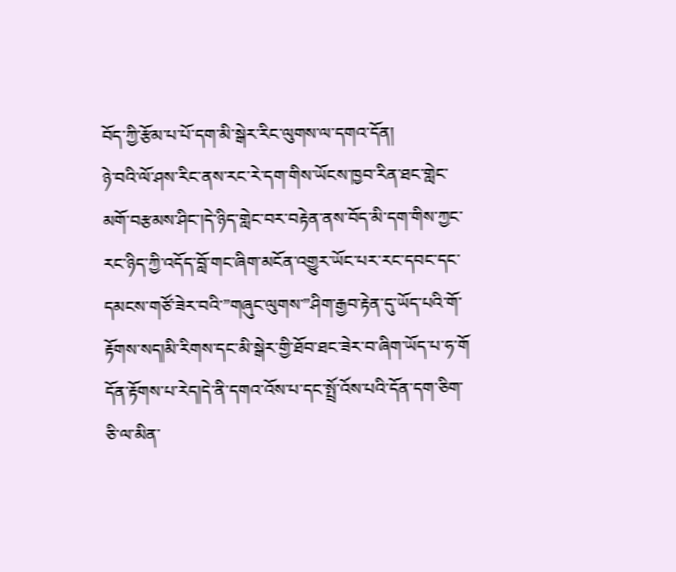བོད་ཀྱི་རྩོམ་པ་པོ་དག་མི་སྒེར་རིང་ལུགས་ལ་དགའ་དོན།
ཉེ་བའི་ལོ་ཤས་རིང་ནས་རང་རེ་དག་གིས་ཡོངས་ཁྱབ་རིན་ཐང་གླེང་མགོ་བརྩམས་ཤིང་།དེ་ཉིད་གླེང་བར་བརྟེན་ནས་བོད་མི་དག་གིས་ཀྱང་རང་ཉིད་ཀྱི་འདོད་བློ་གང་ཞིག་མངོན་འགྱུར་ཡོང་པར་རང་དབང་དང་དམངས་གཙོ་ཟེར་བའི་”གཞུང་ལུགས་”ཤིག་རྒྱབ་རྟེན་དུ་ཡོད་པའི་གོ་རྟོགས་སད།མི་རིགས་དང་མི་སྒེར་གྱི་ཐོབ་ཐང་ཟེར་བ་ཞིག་ཡོད་པ་ཧ་གོ དོན་རྟོགས་པ་རེད།དེ་ནི་དགའ་འོས་པ་དང་སྤྲོ་འོས་པའི་དོན་དག་ཅིག་ཅི་ལ་མིན་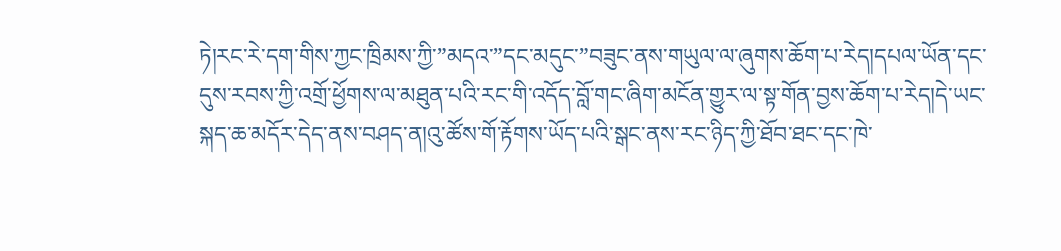ཏེ།རང་རེ་དག་གིས་ཀྱང་ཁྲིམས་ཀྱི་”མདའ་”དང་མདུང་”བཟུང་ནས་གཡུལ་ལ་ཞུགས་ཆོག་པ་རེད།དཔལ་ཡོན་དང་དུས་རབས་ཀྱི་འགྲོ་ཕྱོགས་ལ་མཐུན་པའི་རང་གི་འདོད་བློ་གང་ཞིག་མངོན་གྱུར་ལ་སྟ་གོན་བྱས་ཆོག་པ་རེད།དེ་ཡང་སྐད་ཆ་མདོར་དེད་ནས་བཤད་ན།འུ་ཚོས་གོ་རྟོགས་ཡོད་པའི་སྒང་ནས་རང་ཉིད་ཀྱི་ཐོབ་ཐང་དང་ཁེ་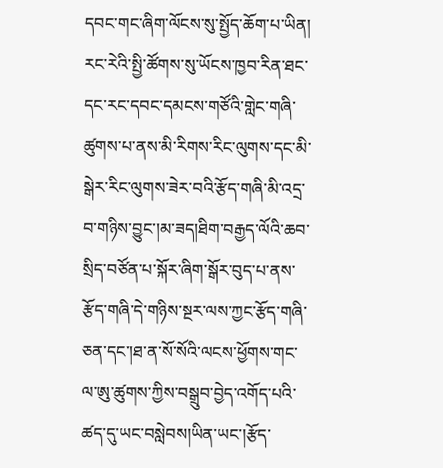དབང་གང་ཞིག་ལོངས་སུ་སྤྱོད་ཆོག་པ་ཡིན།
རང་རེའི་སྤྱི་ཚོགས་སུ་ཡོངས་ཁྱབ་རིན་ཐང་དང་རང་དབང་དམངས་གཙོའི་གླེང་གཞི་ཚུགས་པ་ནས་མི་རིགས་རིང་ལུགས་དང་མི་སྒེར་རིང་ལུགས་ཟེར་བའི་རྩོད་གཞི་མི་འདྲ་བ་གཉིས་བྱུང་།མ་ཟད།ཐིག་བརྒྱད་ལོའི་ཆབ་སྲིད་བཙོན་པ་སྐོར་ཞིག་སྒོར་བུད་པ་ནས་རྩོད་གཞི་དེ་གཉིས་སྔར་ལས་ཀྱང་རྩོད་གཞི་ཅན་དང་།ཐ་ན་སོ་སོའི་ལངས་ཕྱོགས་གང་ལ་ཨུ་ཚུགས་ཀྱིས་བསྒྲུབ་བྱེད་འགོད་པའི་ཚད་དུ་ཡང་བསླེབས།ཡིན་ཡང་།རྩོད་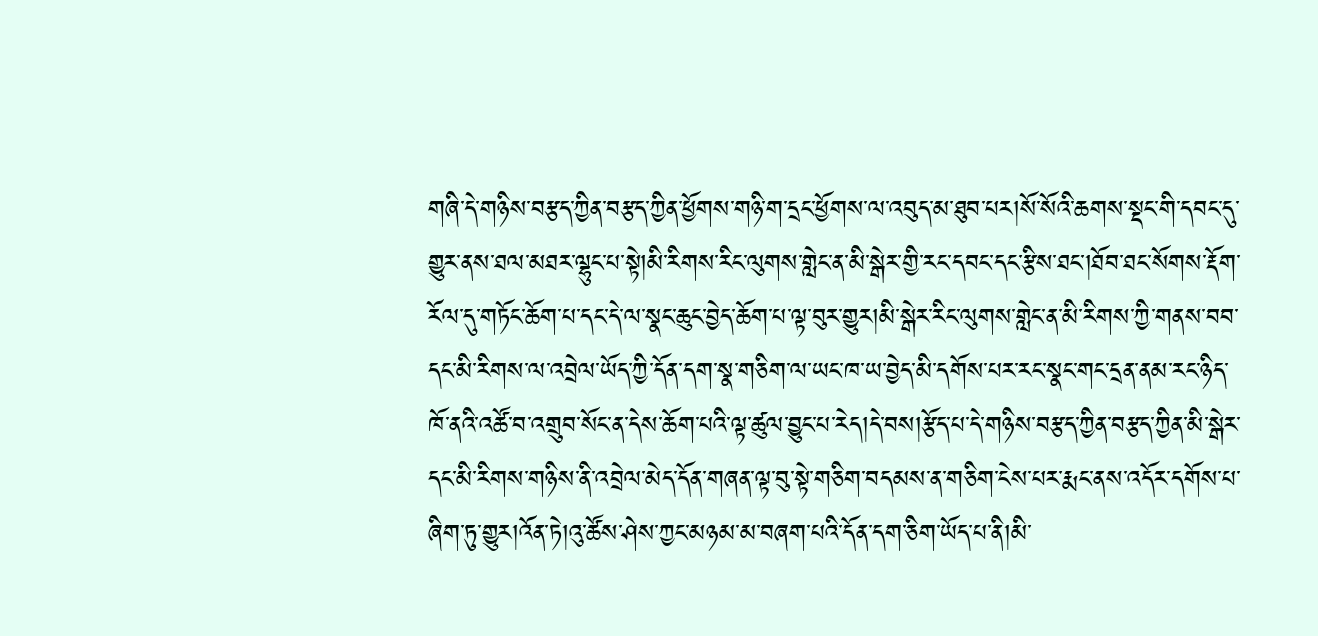གཞི་དེ་གཉིས་བརྩད་ཀྱིན་བརྩད་ཀྱིན་ཕྱོགས་གཉི་ག་དྲང་ཕྱོགས་ལ་འབུད་མ་ཐུབ་པར།སོ་སོའི་ཆགས་སྡང་གི་དབང་དུ་གྱུར་ནས་ཐལ་མཐར་ལྷུང་པ་སྟེ།མི་རིགས་རིང་ལུགས་གླེང་ན་མི་སྒེར་གྱི་རང་དབང་དང་རྩིས་ཐང་།ཐོབ་ཐང་སོགས་རྡོག་རོལ་དུ་གཏོང་ཆོག་པ་དང་དེ་ལ་སྣང་ཆུང་བྱེད་ཆོག་པ་ལྟ་བུར་གྱུར།མི་སྒེར་རིང་ལུགས་གླེང་ན་མི་རིགས་ཀྱི་གནས་བབ་དང་མི་རིགས་ལ་འབྲེལ་ཡོད་ཀྱི་དོན་དག་སྣ་གཅིག་ལ་ཡང་ཁ་ཡ་བྱེད་མི་དགོས་པར་རང་སྣང་གང་དྲན་ནམ་རང་ཉིད་ཁོ་ནའི་འཚོ་བ་འགྲུབ་སོང་ན་དེས་ཆོག་པའི་ལྟ་ཚུལ་བྱུང་པ་རེད།དེ་བས།རྩོད་པ་དེ་གཉིས་བརྩད་ཀྱིན་བརྩད་ཀྱིན་མི་སྒེར་དང་མི་རིགས་གཉིས་ནི་འབྲེལ་མེད་དོན་གཞན་ལྟ་བུ་སྟེ་གཅིག་བདམས་ན་གཅིག་ངེས་པར་རྨང་ནས་འདོར་དགོས་པ་ཞིག་ཏུ་གྱུར།འོན་ཏེ།འུ་ཚོས་ཤེས་ཀྱང་མཉམ་མ་བཞག་པའི་དོན་དག་ཅིག་ཡོད་པ་ནི།མི་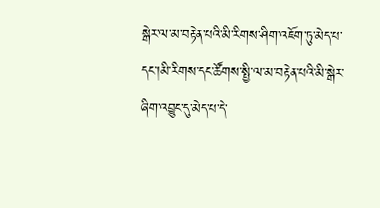སྒེར་ལ་མ་བརྟེན་པའི་མི་རིགས་ཤིག་འཇོག་ཏུ་མེད་པ་དང་།མི་རིགས་དང་ཚོགས་སྤྱི་ལ་མ་བརྟེན་པའི་མི་སྒེར་ཞིག་འབྱུང་དུ་མེད་པ་དེ་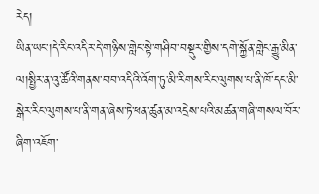རེད།
ཡིན་ཡང་།དེ་རིང་འདིར་དེ་གཉིས་གླེང་སྟེ་གཤིབ་བསྡུར་གྱིས་དགེ་སྐྱོན་གླེང་རྒྱུ་མིན་ལ།སྤྱིར་ན་འུ་ཚོའི་གནས་བབ་འདིའི་འོག་ཏུ་མི་རིགས་རིང་ལུགས་པ་ནི་ཁོ་དང་མི་སྒེར་རིང་ལུགས་པ་ནི་གན་ཞེས་ཏེ་ཕན་ཚུན་མ་འདྲེས་པའི་མཚན་གཞི་གསལ་བོར་ཞིག་འཇོག་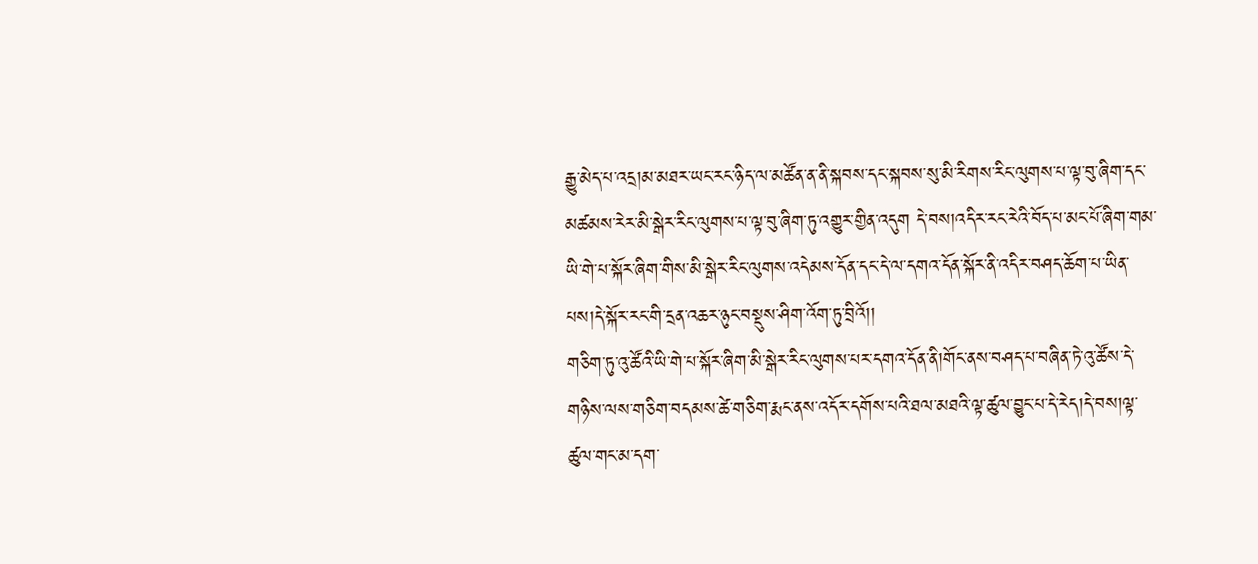རྒྱུ་མེད་པ་འདྲ།མ་མཐར་ཡང་རང་ཉིད་ལ་མཚོན་ན་ནི་སྐབས་དང་སྐབས་སུ་མི་རིགས་རིང་ལུགས་པ་ལྟ་བུ་ཞིག་དང་མཚམས་རེར་མི་སྒེར་རིང་ལུགས་པ་ལྟ་བུ་ཞིག་ཏུ་འགྱུར་གྱིན་འདུག དེ་བས།འདིར་རང་རེའི་བོད་པ་མང་པོ་ཞིག་གམ་ཡི་གེ་པ་སྐོར་ཞིག་གིས་མི་སྒེར་རིང་ལུགས་འདེམས་དོན་དང་དེ་ལ་དགའ་དོན་སྐོར་ནི་འདིར་བཤད་ཆོག་པ་ཡིན་པས།དེ་སྐོར་རང་གི་དྲན་འཆར་ཉུང་བསྡུས་ཤིག་འོག་ཏུ་བྲིའོ།།
གཅིག་ཏུ་འུ་ཚོའི་ཡི་གེ་པ་སྐོར་ཞིག་མི་སྒེར་རིང་ལུགས་པར་དགའ་དོན་ནི།གོང་ནས་བཤད་པ་བཞིན་ཏེ་འུ་ཚོས་དེ་གཉིས་ལས་གཅིག་བདམས་ཚེ་གཅིག་རྨང་ནས་འདོར་དགོས་པའི་ཐལ་མཐའི་ལྟ་ཚུལ་བྱུང་པ་དེ་རེད།དེ་བས།ལྟ་ཚུལ་གང་མ་དག་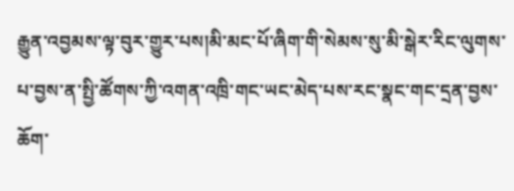རྒྱུན་འབྱམས་ལྟ་བུར་གྱུར་པས།མི་མང་པོ་ཞིག་གི་སེམས་སུ་མི་སྒེར་རིང་ལུགས་པ་བྱས་ན་སྤྱི་ཚོགས་ཀྱི་འགན་འཁྲི་གང་ཡང་མེད་པས་རང་སྣང་གང་དྲན་བྱས་ཆོག་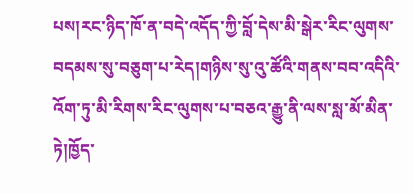པས།རང་ཉིད་ཁོ་ན་བདེ་འདོད་ཀྱི་བློ་དེས་མི་སྒེར་རིང་ལུགས་བདམས་སུ་བཅུག་པ་རེད།གཉིས་སུ་འུ་ཚོའི་གནས་བབ་འདིའི་འོག་ཏུ་མི་རིགས་རིང་ལུགས་པ་བཅའ་རྒྱུ་ནི་ལས་སླ་མོ་མིན་ཏེ།ཁྱོད་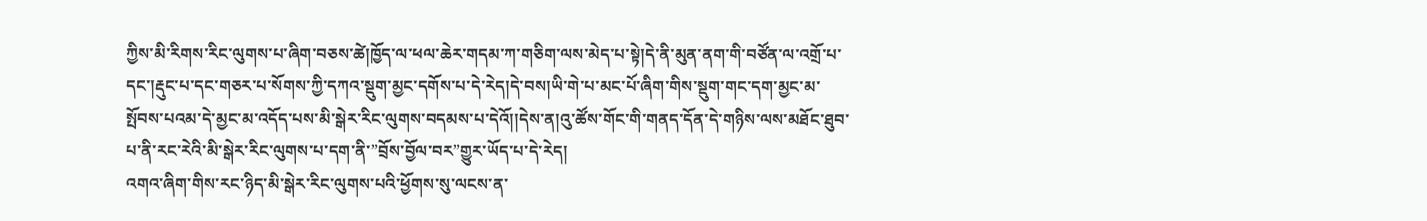ཀྱིས་མི་རིགས་རིང་ལུགས་པ་ཞིག་བཅས་ཚེ།ཁྱོད་ལ་ཕལ་ཆེར་གདམ་ཀ་གཅིག་ལས་མེད་པ་སྟེ།དེ་ནི་མུན་ནག་གི་བཙོན་ལ་འགྲོ་པ་དང་།རྡུང་པ་དང་གཅར་པ་སོགས་ཀྱི་དཀའ་སྡུག་མྱང་དགོས་པ་དེ་རེད།དེ་བས།ཡི་གེ་པ་མང་པོ་ཞིག་གིས་སྡུག་གང་དག་མྱང་མ་སྤོབས་པའམ་དེ་མྱང་མ་འདོད་པས་མི་སྒེར་རིང་ལུགས་བདམས་པ་དེའོ།།དེས་ན།འུ་ཚོས་གོང་གི་གནད་དོན་དེ་གཉིས་ལས་མཐོང་ཐུབ་པ་ནི་རང་རེའི་མི་སྒེར་རིང་ལུགས་པ་དག་ནི་”བྲོས་བྱོལ་བར”གྱུར་ཡོད་པ་དེ་རེད།
འགའ་ཞིག་གིས་རང་ཉིད་མི་སྒེར་རིང་ལུགས་པའི་ཕྱོགས་སུ་ལངས་ན་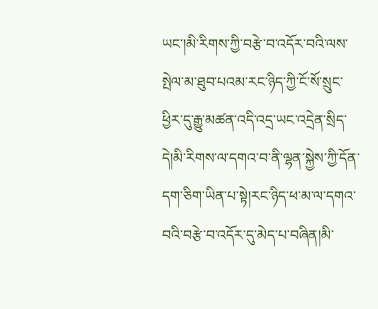ཡང་།མི་རིགས་ཀྱི་བརྩེ་བ་འདོར་བའི་ལས་སྤེལ་མ་ཐུབ་པའམ་རང་ཉིད་ཀྱི་ངོ་སོ་སྲུང་ཕྱིར་དུ་རྒྱུ་མཚན་འདི་འདྲ་ཡང་འདྲེན་སྲིད་དེ།མི་རིགས་ལ་དགའ་བ་ནི་ལྷན་སྐྱེས་ཀྱི་དོན་དག་ཅིག་ཡིན་པ་སྟེ།རང་ཉིད་ཕ་མ་ལ་དགའ་བའི་བརྩེ་བ་འདོར་དུ་མེད་པ་བཞིན།མི་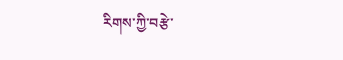རིགས་ཀྱི་བརྩེ་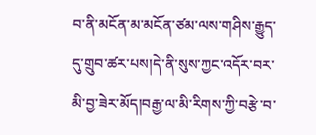བ་ནི་མངོན་མ་མངོན་ཙམ་ལས་གཤིས་རྒྱུད་དུ་གྲུབ་ཚར་པས།དེ་ནི་སུས་ཀྱང་འདོར་བར་མི་བྱ་ཟེར་མོད།བརྒྱ་ལ་མི་རིགས་ཀྱི་བརྩེ་བ་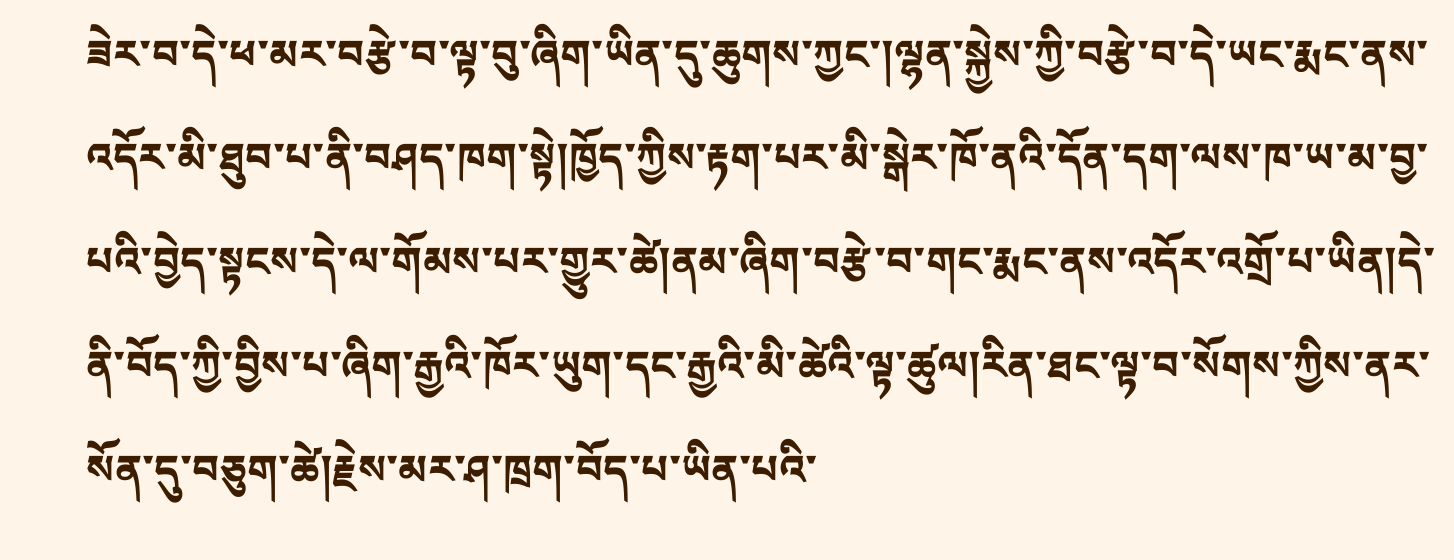ཟེར་བ་དེ་ཕ་མར་བརྩེ་བ་ལྟ་བུ་ཞིག་ཡིན་དུ་ཆུགས་ཀྱང་།ལྷན་སྐྱེས་ཀྱི་བརྩེ་བ་དེ་ཡང་རྨང་ནས་འདོར་མི་ཐུབ་པ་ནི་བཤད་ཁག་སྟེ།ཁྱོད་ཀྱིས་རྟག་པར་མི་སྒེར་ཁོ་ནའི་དོན་དག་ལས་ཁ་ཡ་མ་བྱ་པའི་བྱེད་སྟངས་དེ་ལ་གོམས་པར་གྱུར་ཚེ།ནམ་ཞིག་བརྩེ་བ་གང་རྨང་ནས་འདོར་འགྲོ་པ་ཡིན།དེ་ནི་བོད་ཀྱི་བྱིས་པ་ཞིག་རྒྱའི་ཁོར་ཡུག་དང་རྒྱའི་མི་ཚེའི་ལྟ་ཚུལ།རིན་ཐང་ལྟ་བ་སོགས་ཀྱིས་ནར་སོན་དུ་བཅུག་ཚེ།རྗེས་མར་ཤ་ཁྲག་བོད་པ་ཡིན་པའི་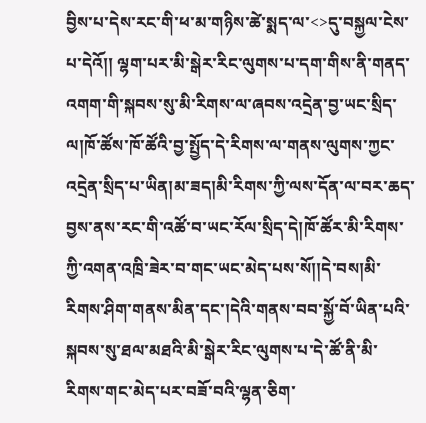བྱིས་པ་དེས་རང་གི་ཕ་མ་གཉིས་ཚེ་སྨད་ལ་<>དུ་བསྐྱལ་ངེས་པ་དེའོ།། ལྷག་པར་མི་སྒེར་རིང་ལུགས་པ་དག་གིས་ནི་གནད་འགག་གི་སྐབས་སུ་མི་རིགས་ལ་ཞབས་འདྲེན་བྱ་ཡང་སྲིད་ལ།ཁོ་ཚོས་ཁོ་ཚོའི་བྱ་སྤྱོད་དེ་རིགས་ལ་གནས་ལུགས་ཀྱང་འདྲེན་སྲིད་པ་ཡིན།མ་ཟད།མི་རིགས་ཀྱི་ལས་དོན་ལ་བར་ཆད་བྱས་ནས་རང་གི་འཚོ་བ་ཡང་རོལ་སྲིད་དེ།ཁོ་ཚོར་མི་རིགས་ཀྱི་འགན་འཁྲི་ཟེར་བ་གང་ཡང་མེད་པས་སོ།།དེ་བས།མི་རིགས་ཤིག་གནས་མིན་དང་།དེའི་གནས་བབ་སྐྱོ་བོ་ཡིན་པའི་སྐབས་སུ་ཐལ་མཐའི་མི་སྒེར་རིང་ལུགས་པ་དེ་ཚོ་ནི་མི་རིགས་གང་མེད་པར་བཟོ་བའི་ལྷན་ཅིག་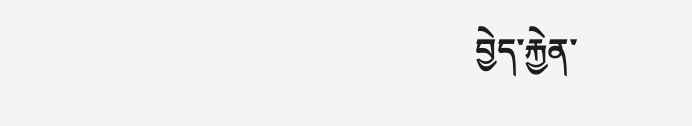བྱེད་རྐྱེན་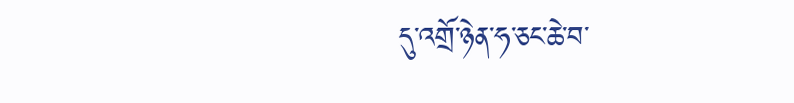དུ་འགྲོ་ཉེན་ཧ་ཅང་ཆེ་བ་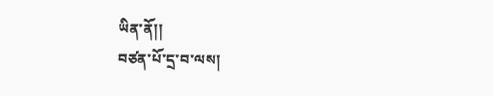ཡིན་ནོ།།
བཙན་པོ་དྲ་བ་ལས།